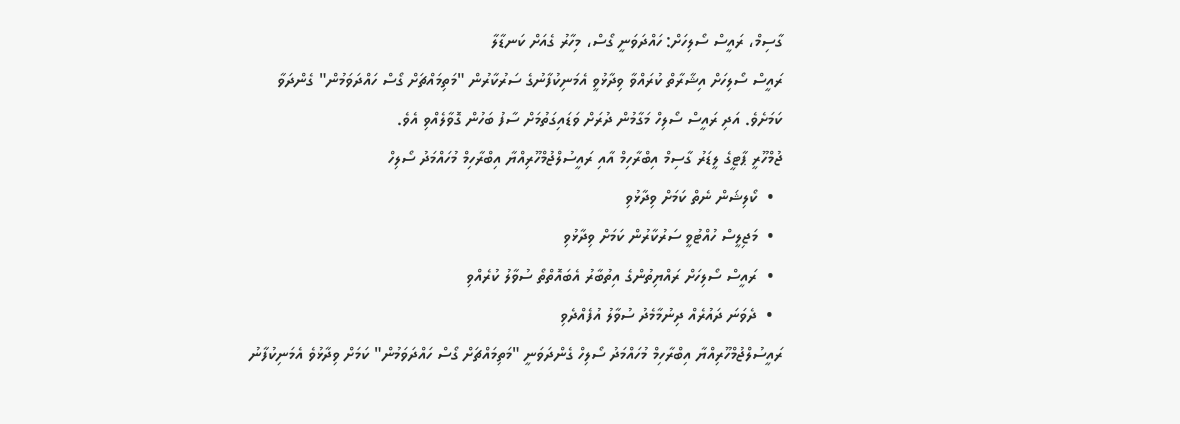ގާސިމް، ރައީސް ސޯލިހަށް: ހައްދަވަނީ ގޯސް، މިހާރު ގެއަށް ކަނޑާލާ
ރައީސް ސޯލިހަށް އިޝާރާތް ކުރައްވާ ވިދާޅުވީ އެމަނިކުފާނުގެ ސަރުކާރުން "މަތިމައްޗަށް ގޯސް ހައްދަވަމުން" ގެންދަވާ ކަމަށެވެ. އަދި ރައީސް ސޯލިހް މަގާމުން ދުރަށް ވަޑައިގަތުމަށް ސާފު ބަހުން ގޮވާލެއްވި އެވެ.
ޖުމްހޫރީ ޕާޓީގެ ލީޑަރު ގާސިމް އިބްރާހިމް އާއި ރައީސުލްޖުމްހޫރިއްޔާ އިބްރާހިމް މުހައްމަދު ސޯލިހް
  •  ކޯލިޝަން ނެތް ކަމަށް ވިދާޅުވި
  •  މަޖިލީސް ހުއްޓުވީ ސަރުކާރުން ކަމަށް ވިދާޅުވި
  •  ރައީސް ސޯލިހަށް ރައްޔިތުންގެ އިތުބާރު އެބައޮތްތޯ ސުވާލު ކުރެއްވި
  •  ދެވަނަ ދައުރެއް ދިނުމާމެދު ސުވާލު އުފެއްދެވި
ރައީސުލްޖުމްހޫރިއްޔާ އިބްރާހިމް މުހައްމަދު ސޯލިހް ގެންދަވަނީ "މަތިމައްޗަށް ގޯސް ހައްދަވަމުން" ކަމަށް ވިދާޅުވެ އެމަނިކުފާނު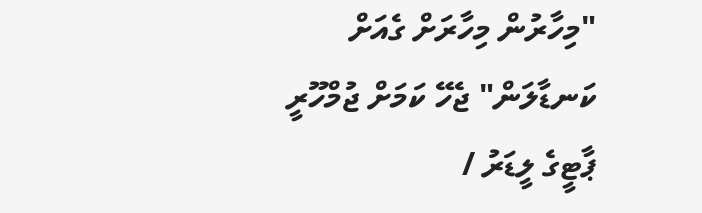"މިހާރުން މިހާރަށް ގެއަށް ކަނޑާލަން" ޖެހޭ ކަމަށް ޖުމްހޫރީ ޕާޓީގެ ލީޑަރު /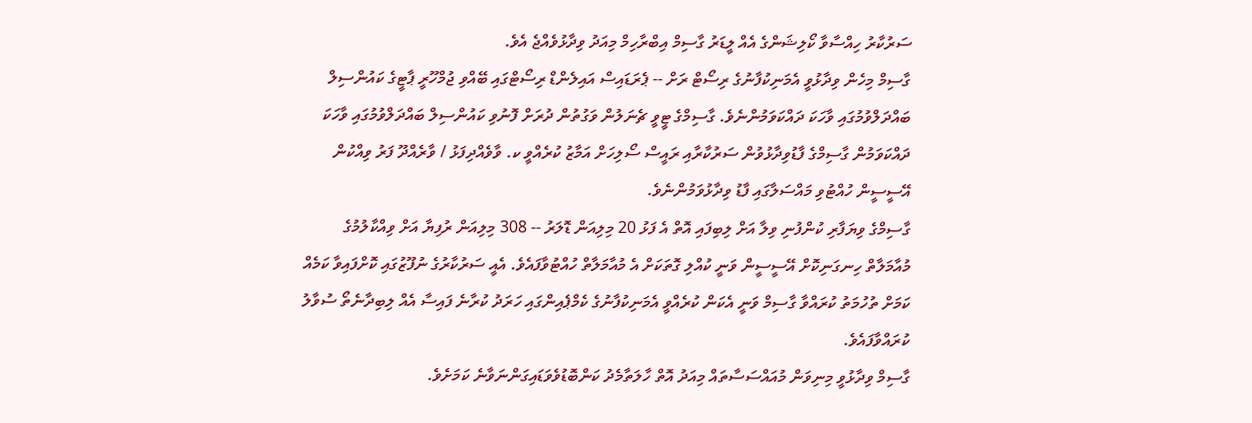ސަރުކާރު ހިއްސާވާ ކޯލިޝަންގެ އެއް ލީޑަރު ގާސިމް އިބްރާހިމް މިއަދު ވިދާޅުވެއްޖެ އެވެ.
ގާސިމް މިހެން ވިދާޅުވީ އެމަނިކުފާނުގެ ރިސޯޓް ރަށް -- ޕެރަޑައިސް އައިލެންޑް ރިސޯޓްގައި ބޭއްވި ޖުމްހޫރީ ޕާޓީގެ ކައުންސިލް ބައްދަލްވުމުގައި ވާހަކަ ދައްކަވަމުންނެވެ. ގާސިމްގެ ޓީވީ ޗެނަލުން ވަގުތުން ދުރަށް ފޮނުވި ކައުންސިލް ބައްދަލްވުމުގައި ވާހަކަ ދައްކަވަމުން ގާސިމްގެ ފާޑުވިދާޅުވުން ސަރުކާރާއި ރައީސް ސޯލިހަށް އަމާޒު ކުރެއްވީ ކ. ވާވެއްދިފަޅު / ވާރެއްދޫ ފަރު ވިއްކުން އޭސީސީން ހުއްޓުވި މައްސަލާގައި ފާޑު ވިދާޅުވަމުންނެވެ.
ގާސިމްގެ ވިޔަފާރި ކުންފުނި ވިލާ އަށް ލިބިފައި އޮތް އެ ފަޅު 20 މިލިއަން ޑޮލަރު -- 308 މިލިއަން ރުފިޔާ އަށް ވިއްކާލުމުގެ މުއާމަލާތް ހިނގަނިކޮށް އޭސީސީން ވަނީ ކުއްލި ގޮތަކަށް އެ މުއާމަލާތް ހުއްޓުވާފައެވެ. އެއީ ސަރުކާރުގެ ނުފޫޒުގައި ކޮށްފައިވާ ކަމެއް ކަމަށް ތުހުމަތު ކުރައްވާ ގާސިމް ވަނީ އެކަން ކުރެއްވީ އެމަނިކުފާނުގެ ކެމްޕެއިންގައި ހަރަދު ކުރާނެ ފައިސާ އެއް ލިބިދާނެތޯ ސުވާލު ކުރައްވާފައެވެ.
ގާސިމް ވިދާޅުވީ މިނިވަން މުއައްސަސާތައް މިއަދު އޮތް ހާލަތާމެދު ކަންބޮޑުވެވަޑައިގަންނަވާނެ ކަމަށެވެ.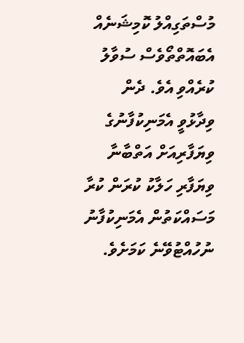މުސްތަގިއްލު ކޮމިޝަނެއް އެބައޮތްތޯވެސް ސުވާލު ކުރެއްވި އެވެ. ދެން ވިދާޅުވީ އެމަނިކުފާނުގެ ވިޔަފާރިއަށް އަތްބާނާ ވިޔަފާރި ހަލާކު ކުރަން ކުރާ މަސައްކަތުން އެމަނިކުފާނު ނުހުއްޓުވޭނެ ކަމަށެވެ.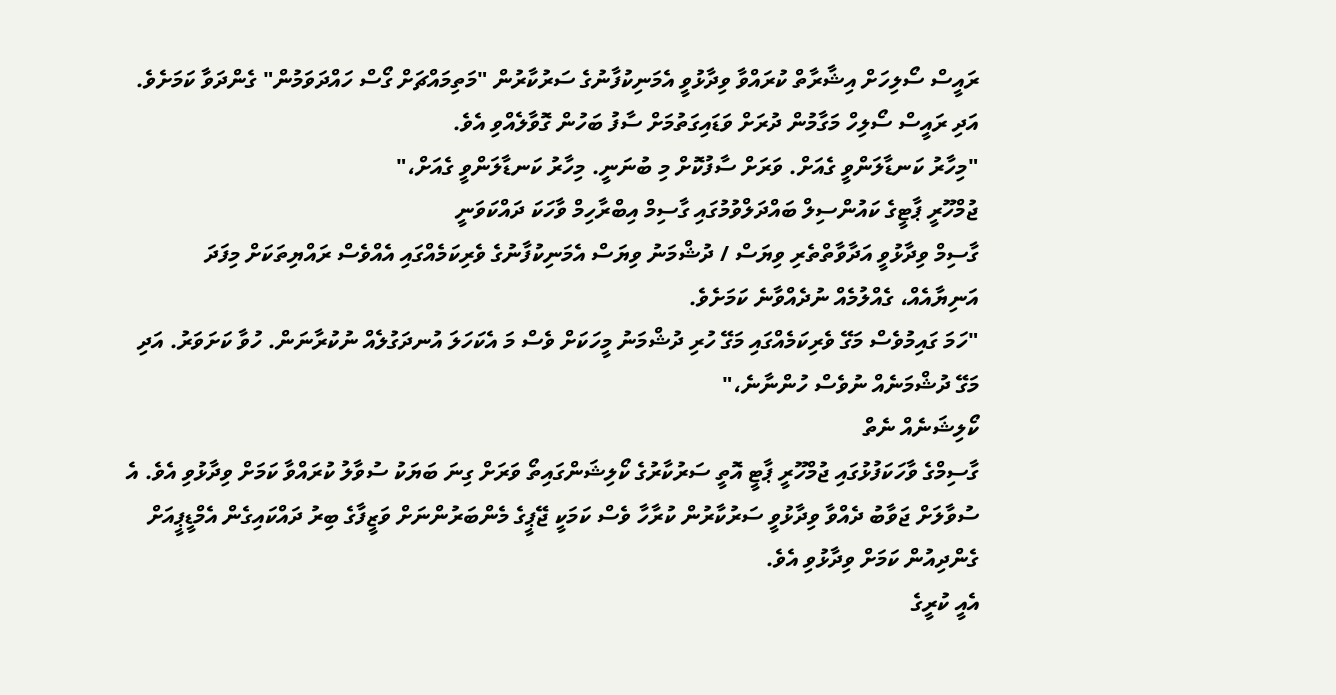ރައީސް ސޯލިހަށް އިޝާރާތް ކުރައްވާ ވިދާޅުވީ އެމަނިކުފާނުގެ ސަރުކާރުން "މަތިމައްޗަށް ގޯސް ހައްދަވަމުން" ގެންދަވާ ކަމަށެވެ.
އަދި ރައީސް ސޯލިހް މަގާމުން ދުރަށް ވަޑައިގަތުމަށް ސާފު ބަހުން ގޮވާލެއްވި އެވެ.
"މިހާރު ކަނޑާލަންވީ ގެއަށް. ވަރަށް ސާފުކޮށް މި ބުނަނީ. މިހާރު ކަނޑާލަންވީ ގެއަށް،"
ޖުމްހޫރީ ޕާޓީގެ ކައުންސިލް ބައްދަލްވުމުގައި ގާސިމް އިބްރާހިމް ވާހަކަ ދައްކަވަނީ
ގާސިމް ވިދާޅުވީ އަދާވާތްތެރި ވިޔަސް / ދުޝްމަނު ވިޔަސް އެމަނިކުފާނުގެ ވެރިކަމެއްގައި އެއްވެސް ރައްޔިތަކަށް މިފަދަ އަނިޔާއެއް، ގެއްލުމެއް ނުދެއްވާނެ ކަމަށެވެ.
"ހަމަ ގައިމުވެސް މަގޭ ވެރިކަމެއްގައި މަގޭ ހުރި ދުޝްމަނު މީހަކަށް ވެސް މަ އެކަހަލަ އުނދަގުލެއް ނުކުރާނަން. ހުވާ ކަށަވަރު. އަދި މަގޭ ދުޝްމަނެއް ނުވެސް ހުންނާނެ،"
ކޯލިޝަނެއް ނެތް
ގާސިމްގެ ވާހަކަފުޅުގައި ޖުމްހޫރީ ޕާޓީ އޮތީ ސަރުކާރުގެ ކޯލިޝަންގައިތޯ ވަރަށް ގިނަ ބަޔަކު ސުވާލު ކުރައްވާ ކަމަށް ވިދާޅުވި އެވެ. އެ ސުވާލަށް ޖަވާބު ދެއްވާ ވިދާޅުވީ ސަރުކާރުން ކުރާހާ ވެސް ކަމަކީ ޖޭޕީގެ މެންބަރުންނަށް ވަޒީފާގެ ބިރު ދައްކައިގެން އެމްޑީޕީއަށް ގެންދިއުން ކަމަށް ވިދާޅުވި އެވެ.
އެއީ ކުރީގެ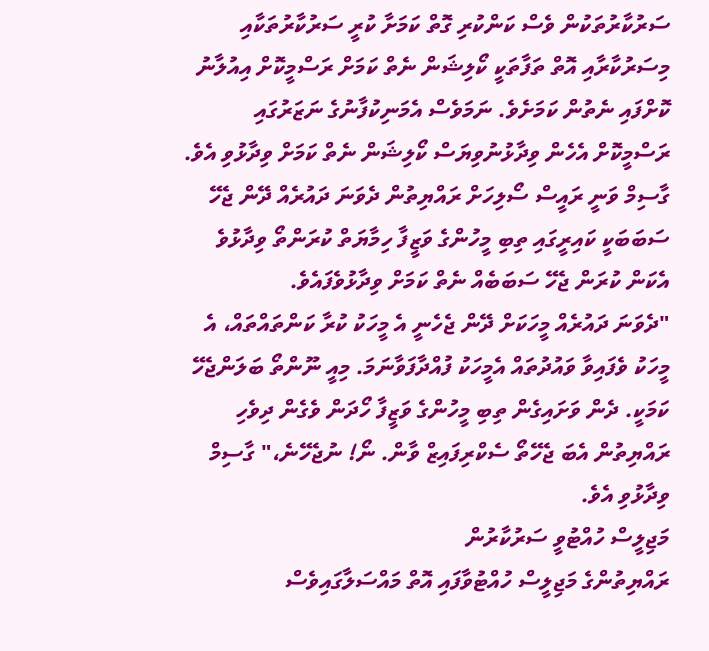ސަރުކާރުތަކުން ވެސް ކަންކުރި ގޮތް ކަމަށާ ކުރީ ސަރުކާރުތަކާއި މިސަރުކާރާއި އޮތް ތަފާތަކީ ކޯލިޝަން ނެތް ކަމަށް ރަސްމީކޮށް އިއުލާނު ކޮށްފައި ނެތުން ކަމަށެވެ. ނަމަވެސް އެމަނިކުފާނުގެ ނަޒަރުގައި ރަސްމީކޮށް އެހެން ވިދާޅުނުވިޔަސް ކޯލިޝަން ނެތް ކަމަށް ވިދާޅުވި އެވެ.
ގާސިމް ވަނީ ރައީސް ސޯލިހަށް ރައްޔިތުން ދެވަނަ ދައުރެއް ދޭން ޖެހޭ ސަބަބަކީ ކައިރީގައި ތިބި މީހުންގެ ވަޒީފާ ހިމާޔަތް ކުރަންތޯ ވިދާޅުވެ އެކަން ކުރަން ޖެހޭ ސަބަބެއް ނެތް ކަމަށް ވިދާޅުވެފައެވެ.
"ދެވަނަ ދައުރެއް މީހަކަށް ދޭން ޖެހެނީ އެ މީހަކު ކުރާ ކަންތައްތައް، އެ މީހަކު ވެފައިވާ ވައުދުތައް އެމީހަކު ފުއްދާފަވާނަމަ. މިއީ ނޫންތޯ ބަލަންޖެހޭ ކަމަކީ. ދެން ވަށައިގެން ތިބި މީހުންގެ ވަޒީފާ ހޯދަން ވެގެން ދިވެހި ރައްޔިތުން އެބަ ޖެހޭތޯ ސެކްރިފައިޒް ވާން. ނޯ! ނުޖެހޭނެ،" ގާސިމް ވިދާޅުވި އެވެ.
މަޖިލީސް ހުއްޓުވީ ސަރުކާރުން
ރައްޔިތުންގެ މަޖިލީސް ހުއްޓުވާފައި އޮތް މައްސަލާގައިވެސް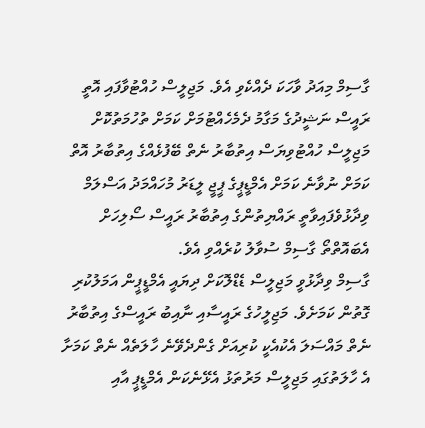ގާސިމް މިއަދު ވާހަކަ ދެއްކެވި އެވެ. މަޖިލީސް ހުއްޓުވާފައި އޮތީ ރައީސް ނަޝީދުގެ މަގާމު ދެމެހެއްޓުމަށް ކަމަށް ތުހުމަތުކޮށް މަޖިލީސް ހުއްޓުވިޔަސް އިތުބާރު ނެތް ބޭފުޅެއްގެ އިތުބާރު އޮތް ކަމަށް ނުވާނެ ކަމަށް އެމްޑީޕީގެ ޕީޖީ ލީޑަރު މުހައްމަދު އަސްލަމް ވިދާޅުވެފައިވާތީ ރައްޔިތުންގެ އިތުބާރު ރައީސް ސޯލިހަށް އެބައޮތްތޯ ގާސިމް ސުވާލު ކުރެއްވި އެވެ.
ގާސިމް ވިދާޅުވީ މަޖިލީސް ޑެޑްލޮކަށް ދިޔައީ އެމްޑީޕީން އަމަލުކުރި ގޮތުން ކަމަށެވެ. މަޖިލީހުގެ ރައީސާއި ނާއިބު ރައީސްގެ އިތުބާރު ނެތް މައްސަލަ އެކުއެކީ ކުރިއަށް ގެންދެވޭނެ ހާލަތެއް ނެތް ކަމަށާ އެ ހާލަތުގައި މަޖިލީސް މަރުތަޅު އެޅޭނެކަން އެމްޑީޕީ އާއި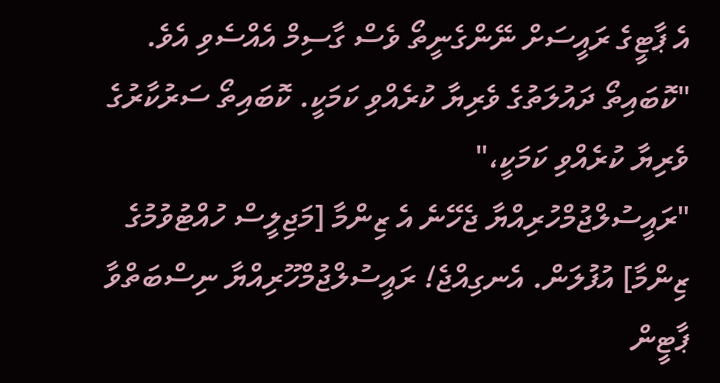އެ ޕާޓީގެ ރައީސަށް ނޭންގެނީތޯ ވެސް ގާސިމް އެއްސެވި އެވެ.
"ކޮބައިތޯ ދައުލަތުގެ ވެރިޔާ ކުރެއްވި ކަމަކީ. ކޮބައިތޯ ސަރުކާރުގެ ވެރިޔާ ކުރެއްވި ކަމަކީ،"
"ރައީސުލްޖުމްހުރިއްޔާ ޖެހޭނެ އެ ޒިންމާ [މަޖިލީސް ހުއްޓުވުމުގެ ޒިންމާ] އުފުލަން. އެނގިއްޖެ! ރައީސުލްޖުމްހޫރިއްޔާ ނިސްބަތްވާ ޕާޓީން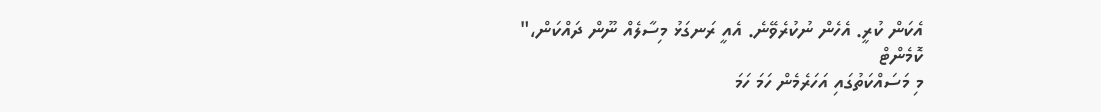އެކަން ކުރީ. އެހެން ނުކުރެވޭނެ. އެއީ ރަނގަޅު މިސާލެއް ނޫން ދައްކަން،"
ކޮމެންޓް
މި މަސައްކަތުގައި އަހަރެމެން ހަމަ ހަމަ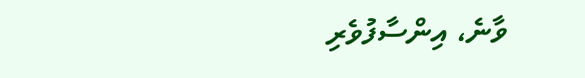ވާނެ، އިންސާފުވެރި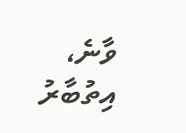ވާނެ، އިތުބާރު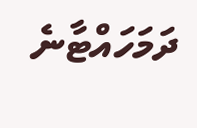ދަމަހައްޓާނެ